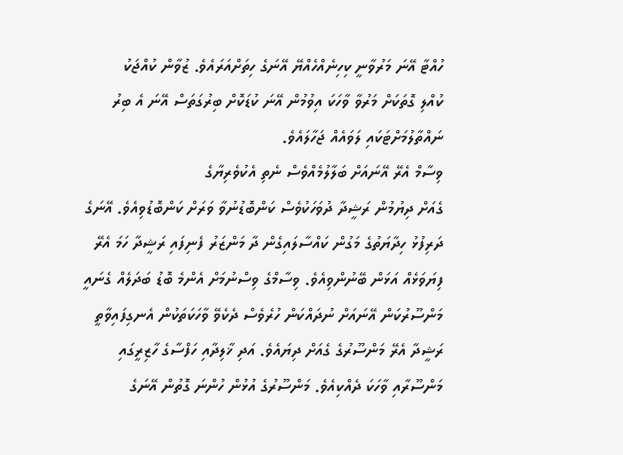ހުއްޓާ އޭނަ މަރުވާނީ ކިހިނެއްހެއްޔޭ އޭނަގެ ހިތަށްއަރައެވެ. ޒުވާން ކުއްޖަކު
ކުއްލި ގޮތަކަށް މަރުވާ ވާހަކަ އިވުމުން އޭނަ ކުޑަކޮށް ބިރުގަތަސް އޭނަ އެ ބިރު
ނައްތާލުމަށްޓަކައި ލަވައެއް ޖަހާލައެވެ.
ވިސާމް އެރޭ އޭނައަށް ބަލާލުމެއްވެސް ނެތި އެކުވެރިޔާގެ
ގެއަށް ދިޔުމުން ރަޝީދާ ދުވަހަކުވެސް ކަންބޮޑުނުވާ ވަރަށް ކަންބޮޑުވިއެވެ. އޭނަގެ
ދަރިފުޅު ހިދާޔަތުގެ މަގުން ކައްސާލައިގެން ދާ މަންޒަރު ފެނިފައި ރަޝީދާ ހަމަ އެރޭ
ފިޔަވަޅެއް އަޅަން ބޭނުންވިއެވެ. ވިސާމްގެ ވިސްނުމަށް އެންމެ ބޮޑު ބަދަލެއް ގެނައީ
މަންސޫރުކަން އޭނައަށް ނުދައްކަން ހުރެވެސް ދެކެވޭ ވާހަކަތަކުން އެނގިފައިވާތީ
ރަޝީދާ އެރޭ މަންސޫރުގެ ގެއަށް ދިޔައެވެ. އަދި ޚާލިދާއި ހަފްސާގެ ހާޒިރީގައި
މަންސޫރާއި ވާހަކަ ދެއްކިއެވެ. މަންސޫރުގެ އުޅުން ހުންނަ ގޮތުން އޭނަގެ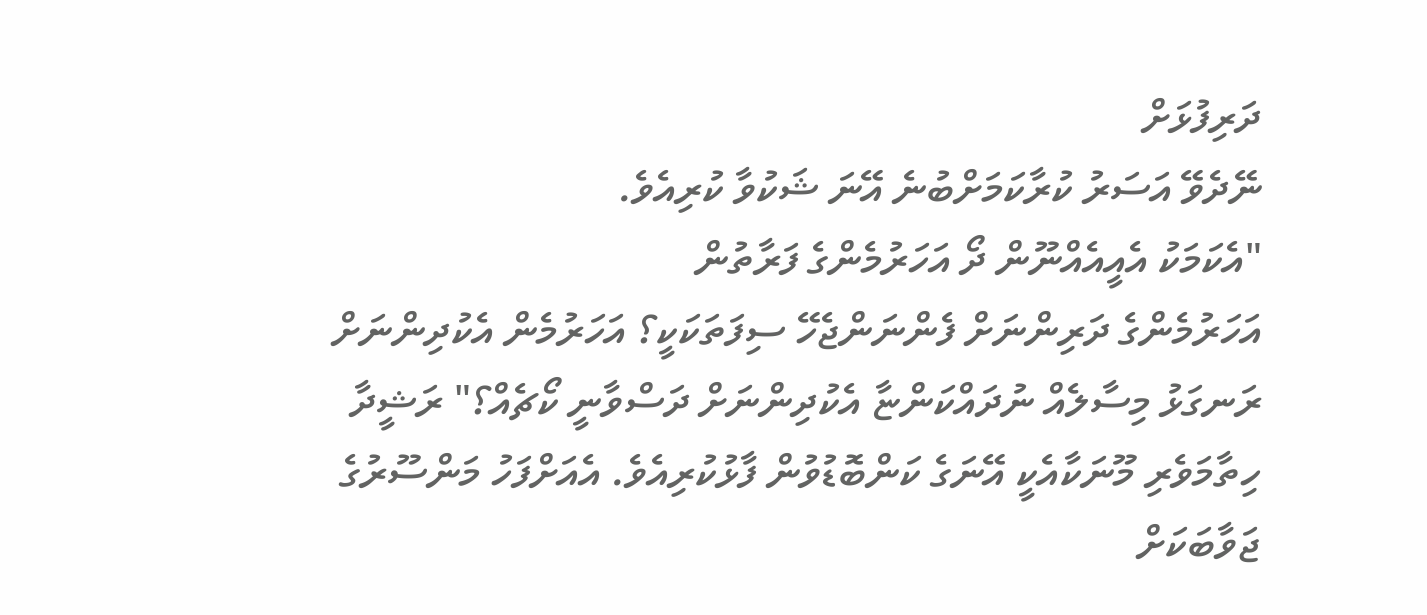ދަރިފުޅަށް
ނޭދެވޭ އަސަރު ކުރާކަމަށްބުނެ އޭނަ ޝަކުވާ ކުރިއެވެ.
"އެކަމަކު އެއީއެއްނޫން ދޯ އަހަރުމެންގެ ފަރާތުން
އަހަރުމެންގެ ދަރިންނަށް ފެންނަންޖެހޭ ސިފަތަކަކީ؟ އަހަރުމެން އެކުދިންނަށް
ރަނގަޅު މިސާލެއް ނުދައްކަންޏާ އެކުދިންނަށް ދަސްވާނީ ކޯޗެއް؟" ރަޝީދާ
ހިތާމަވެރި މޫނަކާއެކީ އޭނަގެ ކަންބޮޑުވުން ފާޅުކުރިއެވެ. އެއަށްފަހު މަންސޫރުގެ
ޖަވާބަކަށް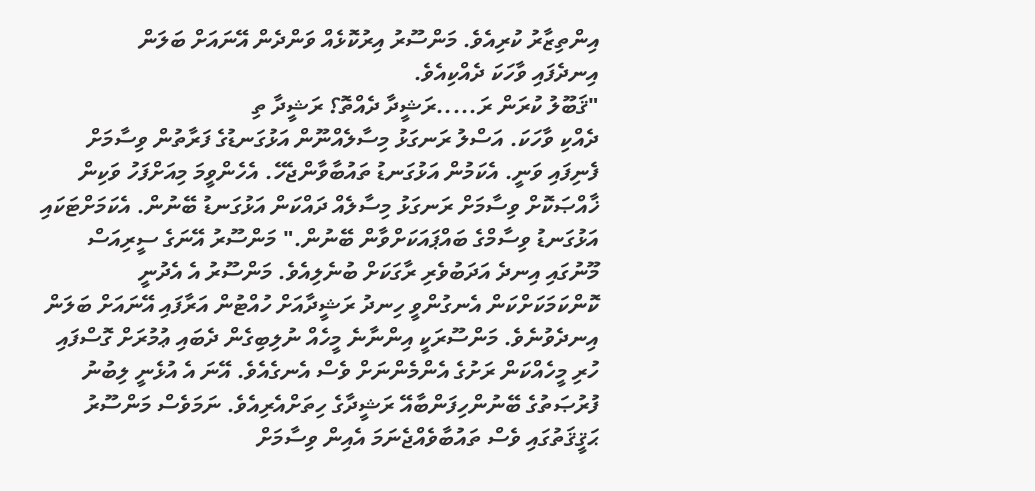އިންތިޒާރު ކުރިއެވެ. މަންސޫރު އިރުކޮޅެއް ވަންދެން އޭނައަށް ބަލަން
އިނދެފައި ވާހަކަ ދެއްކިއެވެ.
"ޤަބޫލު ކުރަން ރަ.....ރަޝީދާ ދެއްތޮ؟ ރަޝީދާ ތި
ދެއްކި ވާހަކަ. އަސްލު ރަނގަޅު މިސާލެއްނޫން އަޅުގަނޑުގެ ފަރާތުން ވިސާމަށް
ފެނިފައި ވަނީ. އެކަމުން އަޅުގަނޑު ތައުބާވާންޖެހޭ. އެހެންވީމަ މިއަށްފަހު ވަކިން
ޚާއްޞަކޮށް ވިސާމަށް ރަނގަޅު މިސާލެއް ދައްކަން އަޅުގަނޑު ބޭނުން. އެކަމަށްޓަކައި
އަޅުގަނޑު ވިސާމްގެ ބައްޕައަކަށްވާން ބޭނުން." މަންސޫރު އޭނަގެ ސީރިއަސް
މޫނުގައި އިނދެ އަދަބުވެރި ރާގަކަށް ބުނެލިއެވެ. މަންސޫރު އެ އެދުނީ
ކޮންކަމަކަށްކަން އެނގުންވީ ހިނދު ރަޝީދާއަށް ހުއްޓުން އަރާފައި އޭނައަށް ބަލަން
އިނދެވުނެވެ. މަންސޫރަކީ އިންނާނެ މީހެއް ނުލިބިގެން ދެބައި ޢުމުރަށް ގޮސްފައި
ހުރި މީހެއްކަން ރަށުގެ އެންމެންނަށް ވެސް އެނގެއެވެ. އޭނަ އެ އުޅެނީ ލިބުނު
ފުރުޞަތުގެ ބޭނުންހިފަންބާއޭ ރަޝީދާގެ ހިތަށްއެރިއެވެ. ނަމަވެސް މަންސޫރު
ޙަޤީޤަތުގައި ވެސް ތައުބާވެއްޖެނަމަ އެއިން ވިސާމަށް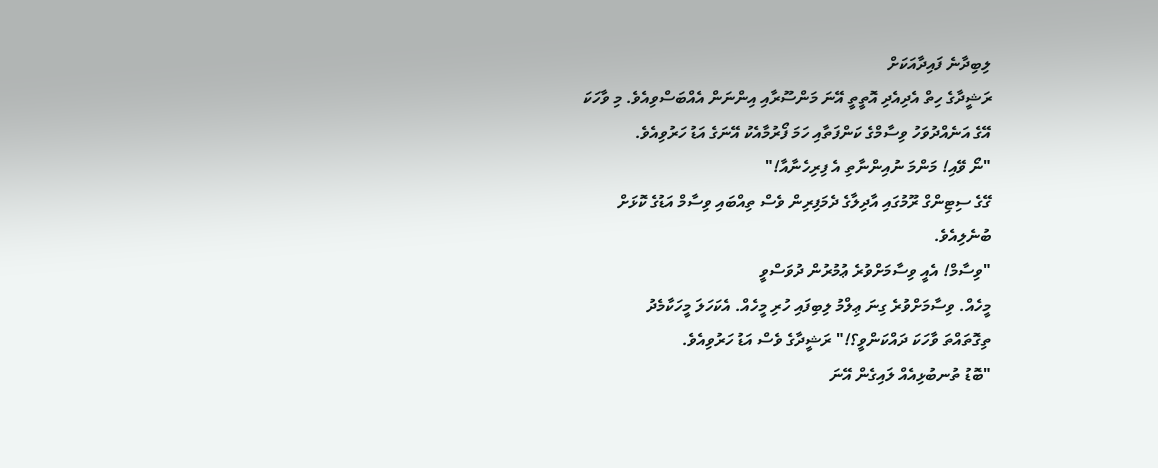ލިބިދާނެ ފައިދާއަކަށް
ރަޝީދާގެ ހިތް އެދިއެދި އޮތީތީ އޭނަ މަންސޫރާއި އިންނަން އެއްބަސްވިއެވެ. މި ވާހަކަ
އޭގެ އަނެއްދުވަހު ވިސާމްގެ ކަންފަތާއި ހަމަ ފޯރުމާއެކު އޭނަގެ އަޑު ހަރުވިއެވެ.
"ނޯ ވޭއި! މަންމަ ނުއިންނާތި އެ ފިރިހެނާއާ!"
ގޭގެ ސިޓިންގް ރޫމުގައި އާދިލާގެ ދެމަފިރިން ވެސް ތިއްބައި ވިސާމް އަޑުގެ ކޮޅަށް
ބުނެލިއެވެ.
"ވިސާމް! އެއީ ވިސާމަށްވުރެ ޢުމުރުން ދުވަސްވީ
މީހެއް. ވިސާމަށްވުރެ ގިނަ ޢިލްމު ލިބިފައި ހުރި މީހެއް. އެކަހަލަ މީހަކާމެދު
ތިގޮތައްތަ ވާހަކަ ދައްކަންވީ؟!" ރަޝީދާގެ ވެސް އަޑު ހަރުވިއެވެ.
"ބޮޑު ތުނބުޅިއެއް ލައިގެން އޭނަ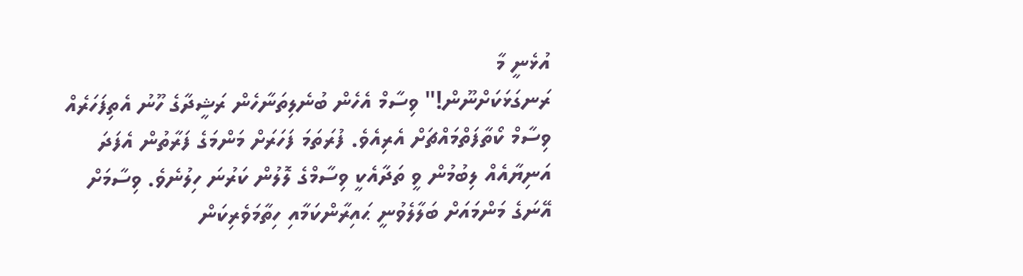އުޅެނީ މާ
ރަނގަޅަކަށްނޫން!" ވިސާމް އެހެން ބުނެލިތަނާހެން ރަޝީދާގެ ހޫނު އެތިފަހަރެއް
ވިސާމް ކޯތާފަތްމައްޗަށް އެރިއެވެ. ފުރަތަމަ ފަހަރަށް މަންމަގެ ފަރާތުން އެފަދަ
އަނިޔާއެއް ލިބުމުން ވީ ތަދާއެކީ ވިސާމްގެ ލޮލުން ކަރުނަ ހިލުނެވެ. ވިސާމަށް
އޭނަގެ މަންމައަށް ބަލާލެވުނީ ޙައިރާންކަމާއި ހިތާމަވެރިކަން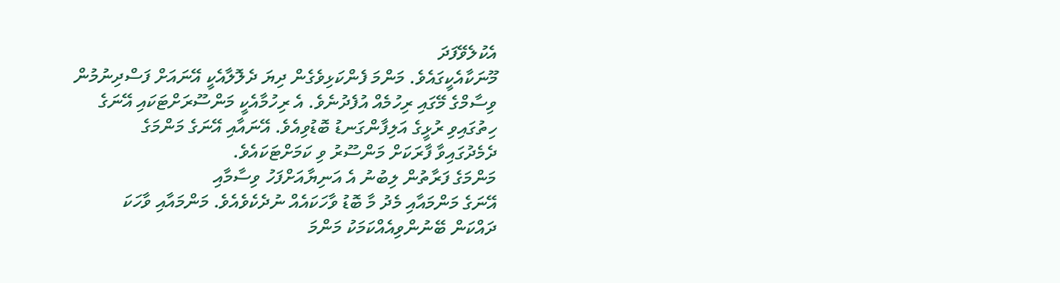އެކުލެވޭފަދަ
މޫނަކާއެކީގައެވެ. މަންމަ ފެންކަޅިވެގެން ދިޔަ ދެލޮލާއެކީ އޭނައަށް ފަސްދިނުމުން
ވިސާމްގެ މޭގައި ރިހުމެއް އުފެދުނެވެ. އެ ރިހުމާއެކީ މަންސޫރަށްޓަކައި އޭނަގެ
ހިތުގައިވި ރުޅީގެ އަލިފާންގަނޑު ބޮޑުވިއެވެ. އޭނައާއި އޭނަގެ މަންމަގެ
ދެމެދުގައިވާ ފާރަކަށް މަންސޫރު ވި ކަމަށްޓަކައެވެ.
މަންމަގެ ފަރާތުން ލިބުނު އެ އަނިޔާއަށްފަހު ވިސާމާއި
އޭނަގެ މަންމައާއި މެދު މާ ބޮޑު ވާހަކައެއް ނުދެކެވެއެވެ. މަންމައާއި ވާހަކަ
ދައްކަން ބޭނުންވިއެއްކަމަކު މަންމަ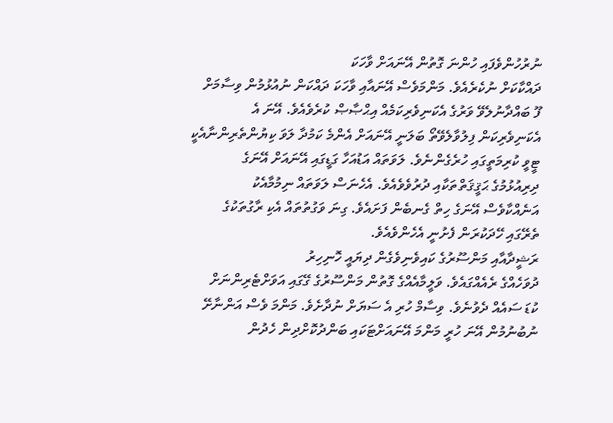ނުރުހުންވެފައި ހުންނަ ގޮތުން އޭނައަށް ވާހަކަ
ދައްކާކަށް ނުކެރެއެވެ. މަންމަވެސް އޭނައާއި ވާހަކަ ދައްކަން ނުއުޅުމުން ވިސާމަށް
ފޫ ބައްދާނުލެވޭ ވަރުގެ އެކަނިވެރިކަމެއް އިޙްޞާޞް ކުރެވެއެވެ. އޭނަ އެ
އެކަނިވެރިކަން ފިލުވާލެވޭތޯ ބަލަނީ އޭނައަށް އެންމެ ކަމުދާ ލަވަ ކިޔުންތެރިންނާއެކީ
ޓީވީ ކުރިމަތީގައި ހުރެގެންނެވެ. ލަވަތައް އަޑުއަހާ ގަޑީގައި އޭނައަށް އޭނަގެ
ދިރިއުޅުމުގެ ޙަޤީޤަތްތަކާއި ދުރުވެވެއެވެ. އެހެނަސް ލަވަތައް ނިމުމާއެކު
އަނެއްކާވެސް އޭނަގެ ހިތް ގެނބެން ފަށައެވެ. ގިނަ ވަގުތުތައް އެކި ރާގުތަކުގެ
ތެރޭގައި ހޭދަކުރަން ފެށުނީ އެހެންވެއެވެ.
ރަޝީދާއާއި މަންސޫރުގެ ކައިވެނިވެގެން ދިޔައީ ހޮނިހިރު
ދުވަހެއްގެ ރެއެއްގައެވެ. ވަލީމާއެއްގެ ގޮތުން މަންސޫރުގެ ގޭގައި އަވަށްޓެރިންނަށް
ކުޑަ ސައެއް ދެވުނެވެ. ވިސާމް ހުރި އެ ސަޔަށް ނުދާށެވެ. މަންމަ ވެސް އަންނާށޭ
ނުބުނުމުން އޭނަ ހުރީ މަންމަ އޭނައަށްޓަކައި ބަންދުކޮށްދިން ހެދުން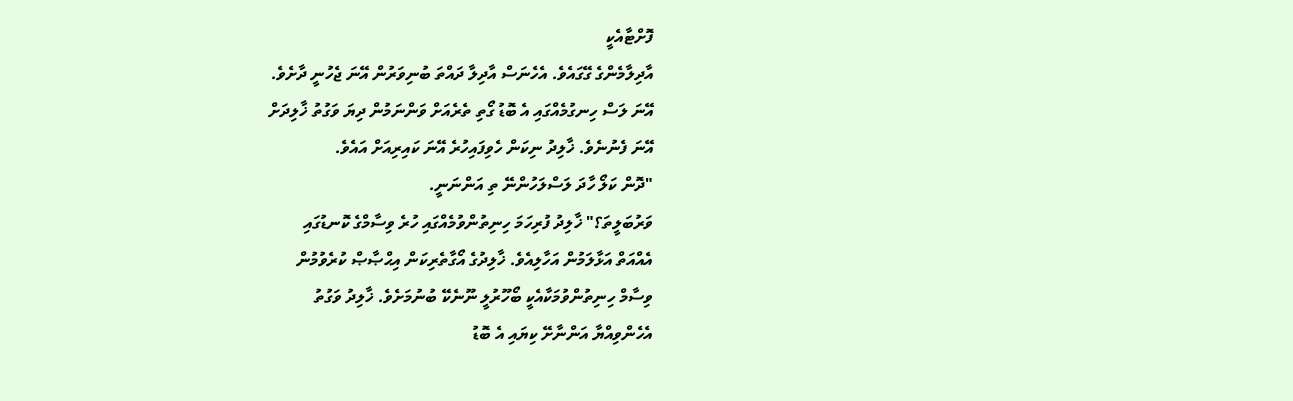ފޮށްޓާއެކީ
އާދިލާމެންގެ ގޭގައެވެ. އެހެނަސް އާދިލާ ދައްތަ ބުނިވަރުން އޭނަ ޖެހުނީ ދާށެވެ.
އޭނަ ލަސް ހިނގުމެއްގައި އެ ބޮޑު ގޯތި ތެރެއަށް ވަންނަމުން ދިޔަ ވަގުތު ޚާލިދަށް
އޭނަ ފެނުނެވެ. ޚާލިދު ނިކަން ހެވިފައިހުރެ އޭނަ ކައިރިއަށް އައެވެ.
"ދޮން ކަލޯ ހާދަ ލަސްލަހުންނޭ ތި އަންނަނީ.
ވަރުބަލީތަ؟" ޚާލިދު ފުރިހަމަ ހިނިތުންވުމެއްގައި ހުރެ ވިސާމްގެ ކޮނޑުގައި
އެއްއަތް އަޅާލަމުން އަހާލިއެވެ. ޚާލިދުގެ އޯގާތެރިކަން އިޙްޞާޞް ކުރެވުމުން
ވިސާމް ހިނިތުންވުމަކާއެކީ ބޯހޫރުލީ ނޫނެކޭ ބުނުމަށެވެ. ޚާލިދު ވަގުތު
އެހެންވިއްޔާ އަންނާށޭ ކިޔައި އެ ބޮޑު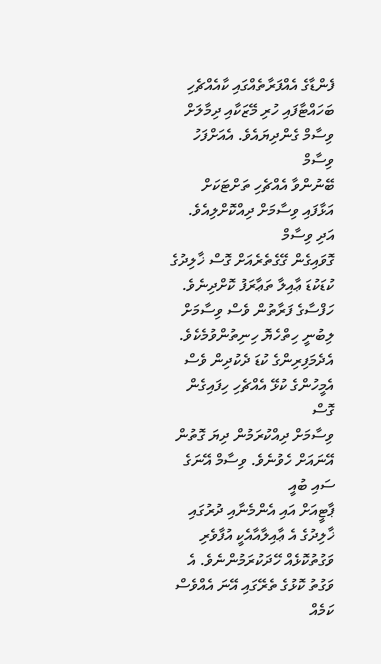ފެންޑާގެ އެއްފަރާތެއްގައި ކާއެއްޗެހި
ބަހައްޓާފައި ހުރި މޭޒަކާއި ދިމާލަށް ވިސާމް ގެންދިޔައެވެ. އެއަށްފަހު ވިސާމް
ބޭނުންވާ އެއްޗެހި ތަށްޓަކަށް އަޅާފައި ވިސާމަށް ދިއްކޮށްލިއެވެ. އަދި ވިސާމް
ގޮވައިގެން ގޭގެތެރެއަށް ގޮސް ޚާލިދުގެ ކުޑަކުޑަ ޢާއިލާ ތަޢާރަފު ކޮށްދިނެވެ.
ހަފްސާގެ ފަރާތުން ވެސް ވިސާމަށް ލިބުނީ ހިތްހެޔޮ ހިނިތުންވުމެކެވެ.
އެދެމަފިރިންގެ ކުޑަ ދެކުދިން ވެސް އެމީހުންގެ ކުޅޭ އެއްޗެހި ހިފައިގެން ގޮސް
ވިސާމަށް ދިއްކުރަމުން ދިޔަ ގޮތުން އޭނައަށް ހެވުނެވެ. ވިސާމް އޭނަގެ ސައި ބުއީ
ޕާޓީއަށް އައި އެންމެނާއި ދުރުގައި ޚާލިދުގެ އެ ޢާއިލާއާއެކީ އުފާވެރި
ވަގުތުކޮޅެއް ހޭދަކުރަމުންނެވެ. އެ ވަގުތު ކޮޅުގެ ތެރޭގައި އޭނަ އެއްވެސް ކަމެއް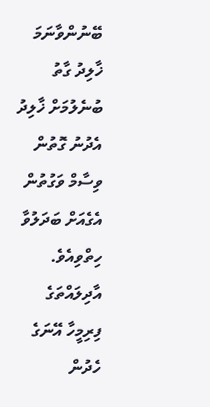ބޭނުންވާނަމަ ޚާލިދު ގާތު ބުނެލުމަށް ޚާލިދު އެދުނު ގޮތުން ވިސާމް ވަގުތުން
އެގެއަށް ބަދަލުވާ ހިތްވިއެވެ. އާދިލައްތަގެ ފިރިމީހާ އޭނަގެ ހެދުން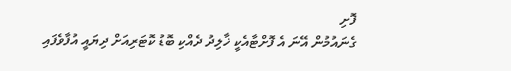ފޮށި
ގެނައުމުން އޭނަ އެ ފޮށްޓާއެކީ ޚާލިދު ދެއްކި ބޮޑު ކޮޓަރިއަށް ދިޔައީ އުފާވެފައި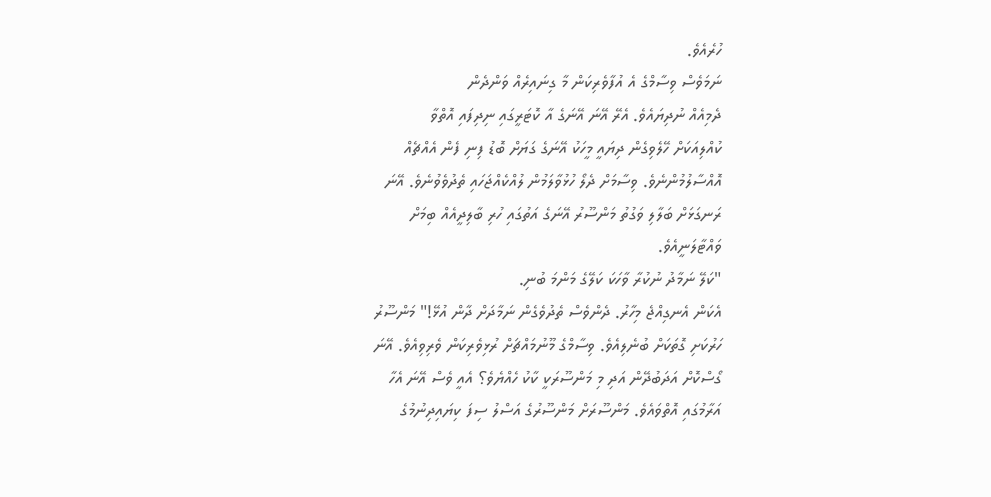ހުރެއެވެ.
ނަމަވެސް ވިސާމްގެ އެ އުފާވެރިކަން މާ ގިނައިރެއް ވަންދެން
ދެމިއެއް ނުދިޔައެވެ. އެރޭ އޭނަ އޭނަގެ އާ ކޮޓަރީގައި ނިދިފައި އޮތްވާ
ކުއްލިއަކަށް ހޭލެވިގެން ދިޔައީ މީހަކު އޭނަގެ ގަޔަށް ބޮޑު ފިނި ފެން އެއްޗެއް
އޮއްސާލުމުންނެވެ. ވިސާމަށް ދެލޯ ހުޅުވާލަމުން ލުއްކެއްޖަހައި ތެދުވެވުނެވެ. އޭނަ
ރަނގަޅަށް ބަލާލި ވަގުތު މަންސޫރު އޭނަގެ އަތުގައި ހުރި ބާލިދީއެއް ބިމަށް
ވައްޓާލަނީއެވެ.
"ކަލޭ ނަމާދު ނުކުރާ ވާހަކަ ކަލޭގެ މަންމަ ބުނި.
އެކަން އެނގިއްޖެ މިހާރު. ދެންވެސް ތެދުވެގެން ނަމާދަށް ދާން އުޅޭ!" މަންސޫރު
ހަރުކަށި ގޮތަކަށް ބުނެލިއެވެ. ވިސާމްގެ މޫނުމައްޗަށް ރުޅިވެރިކަން ވެރިވިއެވެ. އޭނަ
ގޯސްކޮށް އަދަބުދޭން އަދި މި މަންސޫރަކީ ކާކު ހެއްޔެވެ؟ އެއީ ވެސް އޭނަ އެހާ
އަރާމުގައި އޮތްވައެވެ. މަންސޫރަށް މަންސޫރުގެ އަސްލު ސިފަ ކިޔައިދިނުމުގެ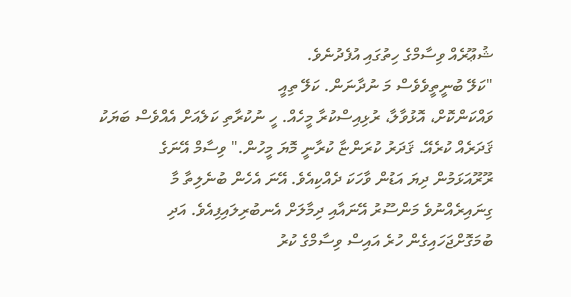ޝުޢޫރެއް ވިސާމްގެ ހިތުގައި އުފެދުނެވެ.
"ކަލޭ ބުނީތީވެވެސް މަ ނުދާނަން. ކަލޭ ތިއީ
ވައްކަންކޮށް، އޮޅުވާލާ، ރުޅިއިސްކުރާ މީހެއް. ހީ ނުކުރާތި ކަލެއަށް އެއްވެސް ބަޔަކު
ޤަދަރެއް ކުރެއޭ. ޤަދަރު ކުރަންޏާ ކުރާނީ މޮޔަ މީހުން." ވިސާމް އޭނަގެ
ރޫރޫއަޅަމުން ދިޔަ އަޑުން ވާހަކަ ދެއްކިއެވެ. އޭނަ އެހެން ބުނެލިތާ މާ
ގިނައިރެއްނުވެ މަންސޫރު އޭނައާއި ދިމާލަށް އެނބުރިލައިފިއެވެ. އަދި
ބުމަގޮށްޖަހައިގެން ހުރެ އައިސް ވިސާމްގެ ކުރު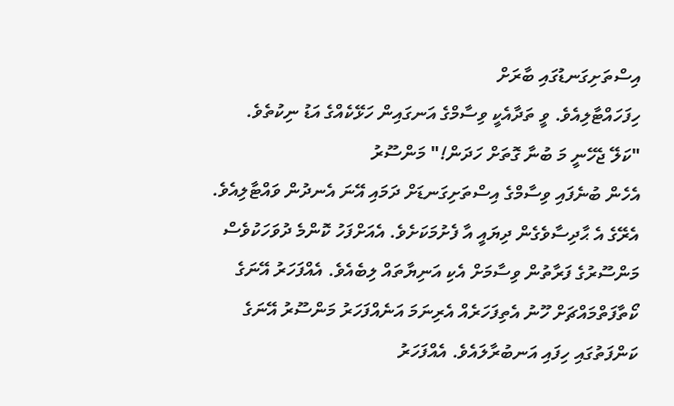އިސްތަށިގަނޑުގައި ބާރަށް
ހިފަހައްޓާލިއެވެ. ވީ ތަދާއެކީ ވިސާމްގެ އަނގައިން ހަޅޭކެއްގެ އަޑު ނިކުތެވެ.
"ކަލޭ ޖެހޭނީ މަ ބުނާ ގޮތަށް ހަދަން!" މަންސޫރު
އެހެން ބުނެފައި ވިސާމްގެ އިސްތަށިގަނޑަށް ދަމައި އޭނަ އެނދުން ވައްޓާލިއެވެ.
އެރޭގެ އެ ޙާދިސާވެގެން ދިޔައީ އާ ފެށުމަކަށެވެ. އެއަށްފަހު ކޮންމެ ދުވަހަކުވެސް
މަންސޫރުގެ ފަރާތުން ވިސާމަށް އެކި އަނިޔާތައް ލިބެއެވެ. އެއްފަހަރު އޭނަގެ
ކޯތާފަތްމައްޗަށް ހޫނު އެތިފަހަރެއް އެރިނަމަ އަނެއްފަހަރު މަންސޫރު އޭނަގެ
ކަންފަތުގައި ހިފައި އަނބުރާލައެވެ. އެއްފަހަރު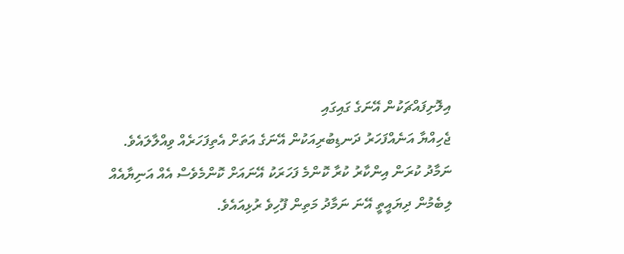އިލޮށިފައްޗަކުން އޭނަގެ ގައިގައި
ޖެހިއްޔާ އަނެއްފަހަރު ދަނޑިބުރިއަކުން އޭނަގެ އަތަށް އެތިފަހަރެއް ވިއްލާލައެވެ.
ނަމާދު ކުރަން އިންކާރު ކުރާ ކޮންމެ ފަހަރަކު އޭނައަށް ކޮންމެވެސް އެއް އަނިޔާއެއް
ލިބެމުން ދިޔައީތީ އޭނަ ނަމާދު މަތިން ފޫހިވެ ރުޅިއައެވެ.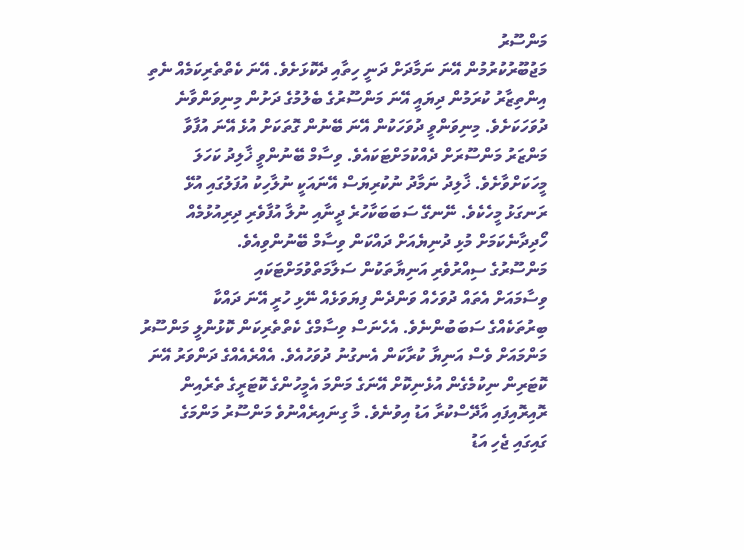މަންސޫރު
މަޖުބޫރުކުރުމުން އޭނަ ނަމާދަށް ދަނީ ހިތާއި ދެކޮޅަށެވެ. އޭނަ ކެތްތެރިކަމެއް ނެތި
އިންތިޒާރު ކުރަމުން ދިޔައީ އޭނަ މަންސޫރުގެ ބެލުމުގެ ދަށުން މިނިވަންވާނެ
ދުވަހަކަށެވެ. މިނިވަންވީ ދުވަހަކުން އޭނަ ބޭނުން ގޮތަކަށް އުޅެ އޭނަ އުފާވާ
މަންޒަރު މަންސޫރަށް ދެއްކުމަށްޓަކައެވެ. ވިސާމް ބޭނުންވީ ޚާލިދު ކަހަލަ
މީހަކަށްވާށެވެ. ޚާލިދު ނަމާދު ނުކުރިޔަސް އޭނައަކީ ނުލާހިކު އުފަލުގައި އުޅޭ
ރަނގަޅު މީހެކެވެ. ނޭނގޭ ސަބަބަކާހުރެ ދީނާއި ނުލާ އުފާވެރި ދިރިއުޅުމެއް
ހޯދިދާނެކަމަށް މުޅި ދުނިޔެއަށް ދައްކަން ވިސާމް ބޭނުންވިއެވެ.
މަންސޫރުގެ ސިއްރުވެރި އަނިޔާތަކުން ސަލާމަތްވުމަށްޓަކައި
ވިސާމައަށް އެތައް ދުވަހެއް ވަންދެން ފިޔަވަޅެއް ނޭޅި ހުރީ އޭނަ ދައްކާ
ބިރުތަކެއްގެ ސަބަބުންނެވެ. އެހެނަސް ވިސާމްގެ ކެތްތެރިކަން ކޮޅުންލީ މަންސޫރު
މަންމައަށް ވެސް އަނިޔާ ކުރާކަން އެނގުނު ދުވަހުއެވެ. އެއްރެއެއްގެ ދަންވަރު އޭނަ
ކޮޓަރިން ނިކުމެގެން އުޅެނިކޮށް އޭނަގެ މަންމަ އެމީހުންގެ ކޮޓަރީގެ ތެރެއިން
ރޮއިރޮއިފައި އާދޭސްކުރާ އަޑު އިވުނެވެ. މާ ގިނައިރެއްނުވެ މަންސޫރު މަންމަގެ
ގައިގައި ޖެހި އަޑު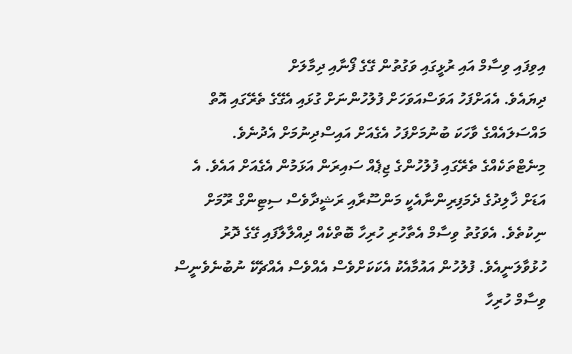އިވިފައި ވިސާމް އައި ރުޅީގައި ވަގުތުން ގޭގެ ފޯނާއި ދިމާލަށް
ދިޔައެވެ. އެއަށްފަހު އަވަސްއަވަހަށް ފުލުހުންނަށް ގުޅައި އެގޭގެ ތެރޭގައި އޮތް
މައްސަލައެއްގެ ވާހަކަ ބުނުމަށްފަހު އެގެއަށް އައިސްދިނުމަށް އެދުނެވެ.
މިނެޓްތަކެއްގެ ތެރޭގައި ފުލުހުންގެ ޖިޕެއް ސައިރަން އަޅަމުން އެގެއަށް އައެވެ. އެ
އަޑަށް ޚާލިދުގެ ދެމަފިރިންނާއެކީ މަންސޫރާއި ރަޝީދާވެސް ސިޓިންގް ރޫމަށް
ނިކުތެވެ. އެވަގުތު ވިސާމް އެތާހުރި ހުރިހާ ބޮތްކެއް ދިއްލާލާފައި ގޭގެ ދޮރު
ހުޅުވާލަނީއެވެ. ފުލުހުން އައުމާއެކު އެކަކަށްވެސް އެއްވެސް އެއްޗެކޭ ނުބުނެވެނީސް
ވިސާމް ހުރިހާ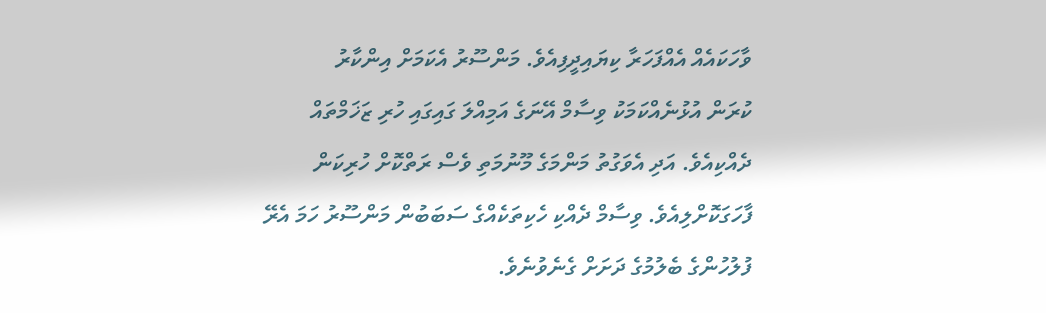ވާހަކައެއް އެއްފަހަރާ ކިޔައިދީފިއެވެ. މަންސޫރު އެކަމަށް އިންކާރު
ކުރަން އުޅުނެއްކަމަކު ވިސާމް އޭނަގެ އަމިއްލަ ގައިގައި ހުރި ޒަޚަމްތައް
ދެއްކިއެވެ. އަދި އެވަގުތު މަންމަގެ މޫނުމަތި ވެސް ރަތްކޮށް ހުރިކަން
ފާހަގަކޮށްލިއެވެ. ވިސާމް ދެއްކި ހެކިތަކެއްގެ ސަބަބުން މަންސޫރު ހަމަ އެރޭ
ފުލުހުންގެ ބެލުމުގެ ދަށަށް ގެނެވުނެވެ.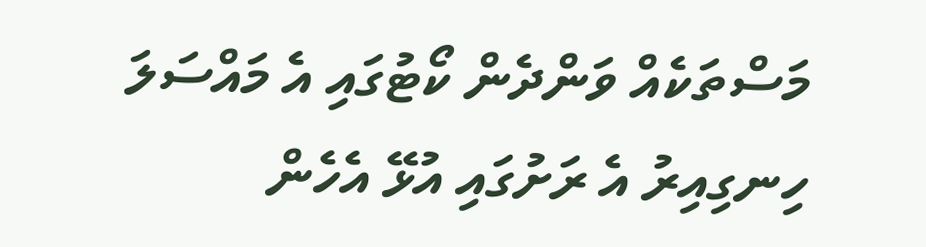މަސްތަކެއް ވަންދެން ކޯޓުގައި އެ މައްސަލަ
ހިނގިއިރު އެ ރަށުގައި އުޅޭ އެހެން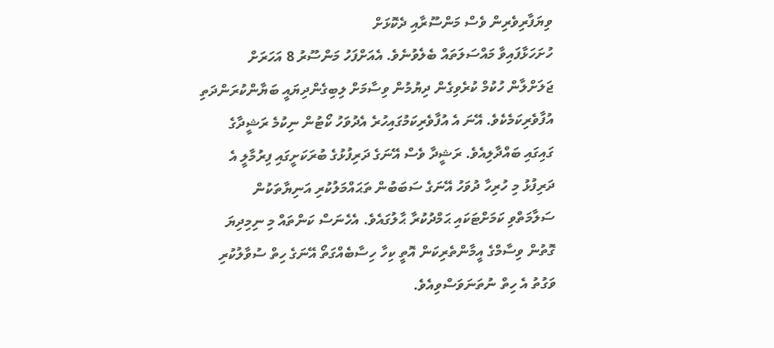ވިޔަފާރިވެރިން ވެސް މަންސޫރާއި ދެކޮޅަށް
ހުށަހަޅާފައިވާ މައްސަލަތައް ބެލެވުނެވެ. އެއަށްފަހު މަންސޫރު 8 އަހަރަށް
ޖަލަށްލާން ހުކުމް ކުރެވިގެން ދިޔުމުން ވިސާމަށް ލިބިގެންދިޔައީ ބަޔާންކުރަންދަތި
އުފާވެރިކަމެކެވެ. އޭނަ އެ އުފާވެރިކަމުގައިހުރެ އެދުވަހު ކޯޓުން ނިކުމެ ރަޝީދާގެ
ގައިގައި ބައްދާލިއެވެ. ރަޝީދާ ވެސް އޭނަގެ ދަރިފުޅުގެ ބުރަކަށީގައި ފިރުމާލީ އެ
ދަރިފުޅު މި ހުރިހާ ދުވަހު އޭނަގެ ސަބަބުން ތަޙައްމަލުކުރި އަނިޔާތަކުން
ސަލާމަތްވި ކަމަށްޓަކައި ޙަމްދުކުރާ ޙާލުގައެވެ. އެހެނަސް ކަންތައް މި ނިމިދިޔަ
ގޮތުން ވިސާމްގެ އީމާންތެރިކަން އޮތީ ކިހާ ހިސާބެއްގަތޯ އޭނަގެ ހިތް ސުވާލުކުރި
ވަގުތު އެ ހިތް ނުތަނަވަސްވިއެވެ.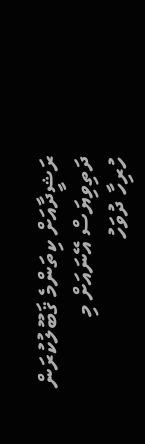ރަޝީދާއަށް ކިތަންމެ ޤަބޫލުކުރަން ދަތިވިޔަސް އޭނައަށް މި
ހުރިހާ ދުވަހު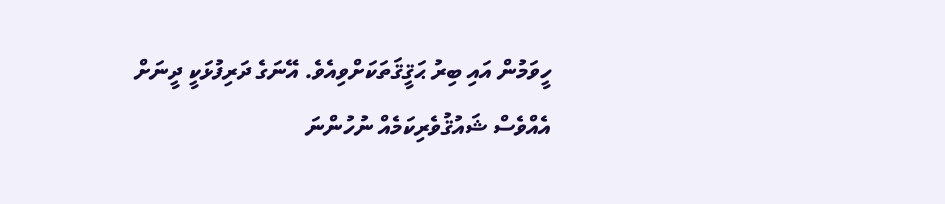ހީވަމުން އައި ބިރު ޙަޤީޤަތަކަށްވިއެވެ. އޭނަގެ ދަރިފުޅަކީ ދީނަށް
އެއްވެސް ޝައުޤުވެރިކަމެއް ނުހުންނަ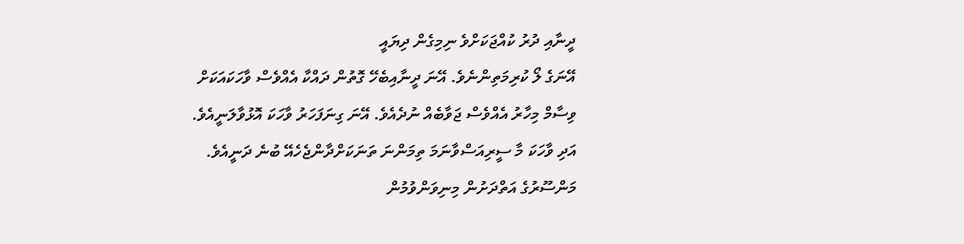ދީނާއި ދުރު ކުއްޖަކަށްވެ ނިމިގެން ދިޔައީ
އޭނަގެ ލޯ ކުރިމަތިންނެވެ. އޭނަ ދީނާއިބެހޭ ގޮތުން ދައްކާ އެއްވެސް ވާހަކައަކަށް
ވިސާމް މިހާރު އެއްވެސް ޖަވާބެއް ނުދެއެވެ. އޭނަ ގިނަފަހަރު ވާހަކަ އޮޅުވާލަނީއެވެ.
އަދި ވާހަކަ މާ ސީރިއަސްވާނަމަ ތިމަންނަ ތަނަކަށްދާންޖެހެއޭ ބުނެ ދަނީއެވެ.
މަންސޫރުގެ އަތްދަށުން މިނިވަންވުމުން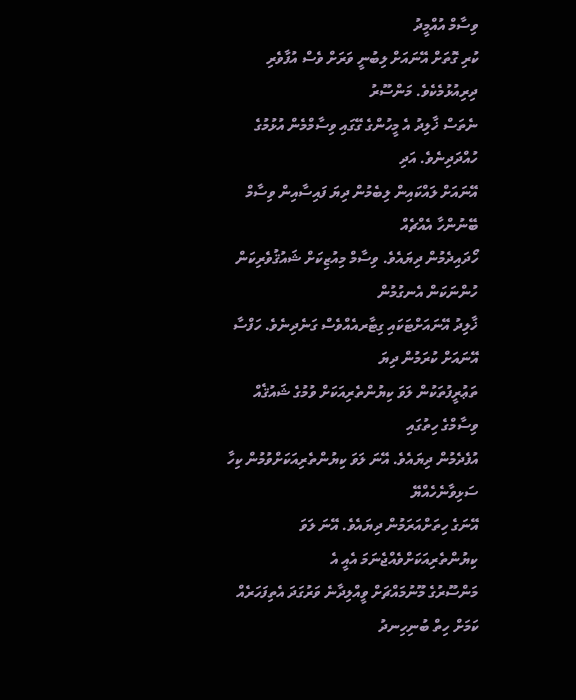ވިސާމް އުއްމީދު
ކުރި ގޮތަށް އޭނައަށް ލިބުނީ ވަރަށް ވެސް އުފާވެރި ދިރިއުޅުމެކެވެ. މަންސޫރު
ނެތަސް ޚާލިދު އެ މީހުންގެ ގޭގައި ވިސާމްމެން އުޅުމުގެ ހުއްދަދިނެވެ. އަދި
އޭނައަށް ލައްކައިން ލިބެމުން ދިޔަ ފައިސާއިން ވިސާމް ބޭނުންހާ އެއްޗެއް
ހޯދައިދެމުން ދިޔައެވެ. ވިސާމް މިއުޒިކަށް ޝައުޤުވެރިކަން ހުންނަކަން އެނގުމުން
ޚާލިދު އޭނައަށްޓަކައި ގިޓާރއެއްވެސް ގަނެދިނެވެ. ހަފްސާ އޭނައަށް ކުރަމުން ދިޔަ
ތަޢުރީފުތަކުން ލަވަ ކިޔުންތެރިއަކަށް ވުމުގެ ޝައުޤެއް ވިސާމްގެ ހިތުގައި
އުފެދެމުން ދިޔައެވެ. އޭނަ ލަވަ ކިޔުންތެރިއަކަށްވުމުން ކިހާ ސަޅިވާނެހެއްޔޭ
އޭނަގެ ހިތަށްއަރަމުން ދިޔައެވެ. އޭނަ ލަވަ ކިޔުންތެރިއަކަށްވެއްޖެނަމަ އެއީ އެ
މަންސޫރުގެ މޫނުމައްޗަށް ވީއްލިދާނެ ވަރުގަދަ އެތިފަހަރެއް ކަމަށް ހިތް ބުނިހިނދު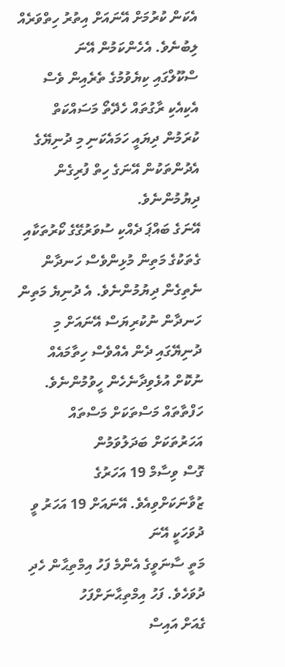އެކަން ކުރުމަށް އޭނައަށް އިތުރު ހިތްވަރެއް ލިބުނެވެ. އެހެންކަމުން އޭނަ
ސްކޫލްގައި ކިޔެވުމުގެ ތެރެއިން ވެސް އެކިއެކި ރާގުތައް ހެދޭތޯ މަސައްކަތް
ކުރަމުން ދިޔައީ ހަމައެކަނި މި ދުނިޔޭގެ އެދުންތަކުން އޭނަގެ ހިތް ފުރިގެން ދިޔުމުންނެވެ.
އޭނަގެ ބައްޕަ ދެއްކި ސުވަރުގޭގެ ކޯރުތަކާއި ގެތަކުގެ މަތިން މުޅިންވެސް ހަނދާން
ނެތިގެން ދިޔުމުންނެވެ. އެ ދުނިޔެ މަތިން ހަނދާން ނުކުރިޔަސް އޭނައަށް މި
ދުނިޔޭގައި ދެން އެއްވެސް ހިތާމައެއް ނުކޮށް އުޅެވިދާނެހެން ހީވުމުންނެވެ.
ހަފްތާތައް މަސްތަކަށް މަސްތައް އަހަރުތަކަށް ބަދަލުވަމުން
ގޮސް ވިސާމް 19 އަހަރުގެ ޒުވާނަކަށްވިއެވެ. އޭނައަށް 19 އަހަރު ވީ ދުވަހަކީ އޭނަ
މަތީ ސާނަވީގެ އެންމެ ފަހު އިމްތިޙާން ހެދި ދުވަހެވެ. ފަހު އިމްތިޙާނަށްފަހު
ގެއަށް އައިސް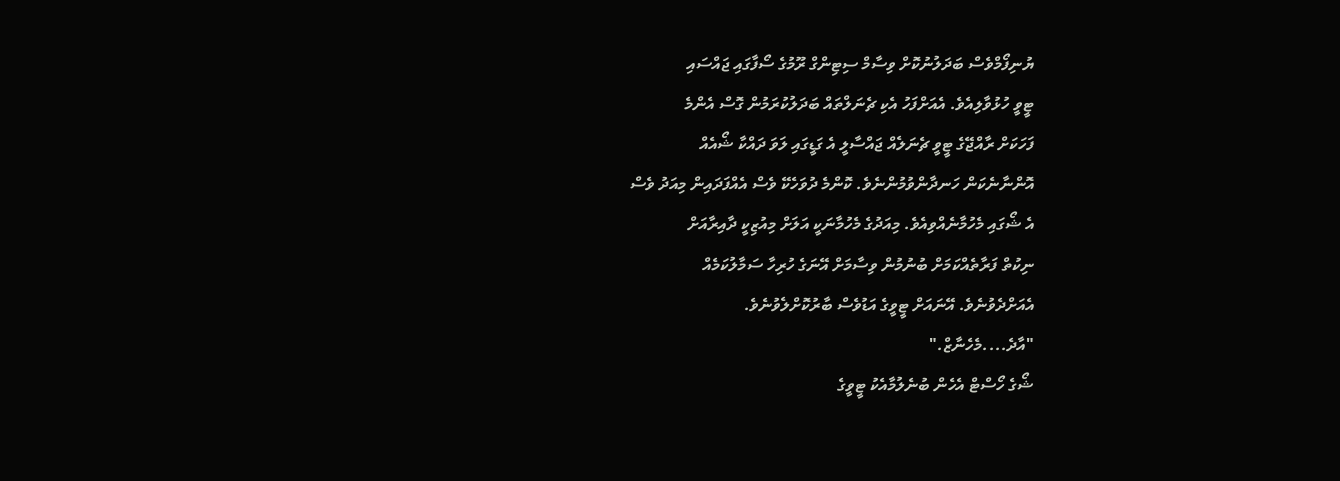ޔުނިފޯމްވެސް ބަދަލުނުކޮށް ވިސާމް ސިޓިންގް ރޫމުގެ ސޯފާގައި ޖައްސައި
ޓީވީ ހުޅުވާލިއެވެ. އެއަށްފަހު އެކި ޗެނަލްތައް ބަދަލުކުރަމުން ގޮސް އެންމެ
ފަހަކަށް ރާއްޖޭގެ ޓީވީ ޗެނަލެއް ޖައްސާލީ އެ ގަޑީގައި ލަވަ ދައްކާ ޝޯއެއް
އޮންނާނެކަން ހަނދާންވުމުންނެވެ. ކޮންމެ ދުވަހެކޭ ވެސް އެއްފަދައިން މިއަދު ވެސް
އެ ޝޯގައި މެހުމާނެއްވިއެވެ. މިއަދުގެ މެހުމާނަކީ އަލަށް މިއުޒިކީ ދާއިރާއަށް
ނިކުތް ފަރާތެއްކަމަށް ބުނުމުން ވިސާމަށް އޭނަގެ ހުރިހާ ސަމާލުކަމެއް
އެއަށްދެވުނެވެ. އޭނައަށް ޓީވީގެ އަޑުވެސް ބާރުކޮށްލެވުނެވެ.
"އާދެ....މެހެނާޒް."
ޝޯގެ ހޯސްޓް އެހެން ބުނެލުމާއެކު ޓީވީގެ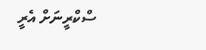ސްކްރީނަށް އެރީ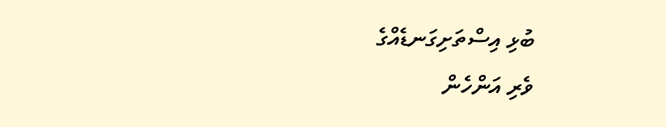ބުޅި އިސްތަށިގަނޑެއްގެ
ވެރި އަންހެން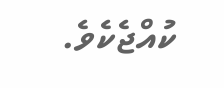ކުއްޖެކެވެ.